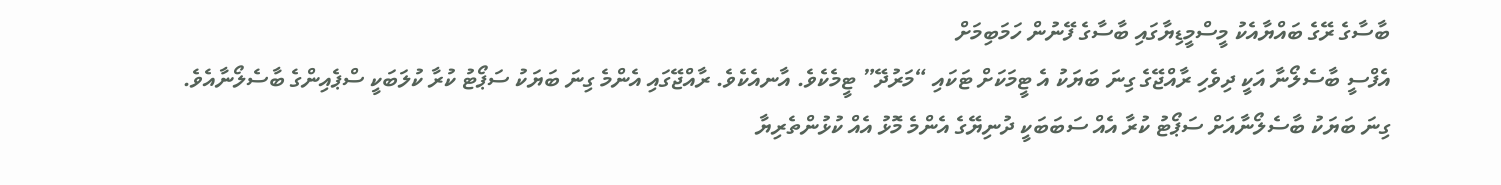ބާސާގެ ރޭގެ ބައްޔާއެކު މީސްމީޑިޔާގައި ބާސާގެ ފޭނުން ހަމަބިމަށް
އެފްސީ ބާސެލޯނާ އަކީ ދިވެހި ރާއްޖޭގެ ގިނަ ބަޔަކު އެ ޓީމަކަށް ޓަކައި “މަރުދޭ” ޓީމެކެވެ. އާނއެކެވެ. ރާއްޖޭގައި އެންމެ ގިނަ ބަޔަކު ސަޕޯޓު ކުރާ ކުލަބަކީ ސްޕެއިންގެ ބާސެލޯނާއެވެ.
ގިނަ ބަޔަކު ބާސެލޯނާއަށް ސަޕޯޓު ކުރާ އެއް ސަބަބަކީ ދުނިޔޭގެ އެންމެ މޮޅު އެއް ކުޅުންތެރިޔާ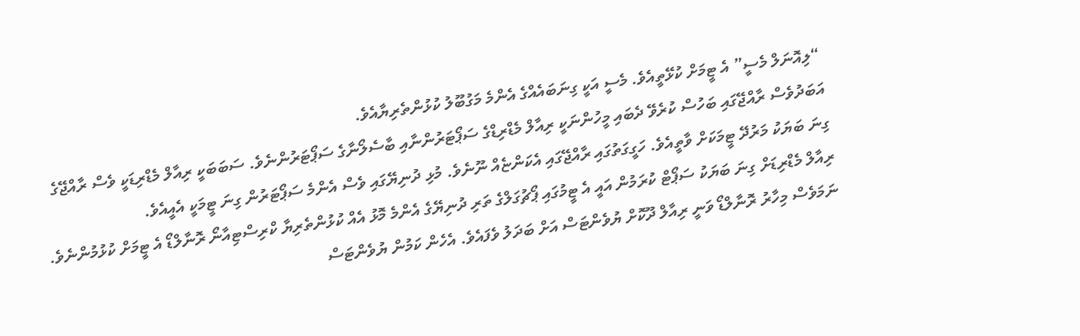“ލިއޮނަލް މެސީ” އެ ޓީމަށް ކުޅޭތީއެވެ. މެސީ އަކީ ގިނަބައެއްގެ އެންމެ މަގުބޫލު ކުޅުންތެރިޔާއެވެ.
އަބަދުވެސް ރާއްޖޭގައި ބަހުސް ކުރެވޭ ދެބައި މީހުންނަކީ ރިއާލް މެޑްރިޑްގެ ސަޕޯޓަރުންނާއި ބާސެލޯނާގެ ސަޕޯޓަރުންނެވެ. ސަބަބަކީ ރިއާލް މެޑްރިޑަކީ ވެސް ރާއްޖޭގެ ގިނަ ބަޔަކު މަރުދޭ ޓީމަކަށް ވާތީއެވެ. ހަގީގަތުގައި ރާއްޖޭގައި އެކަންޏެއް ނޫނެވެ. މުޅި ދުނިޔޭގައި ވެސް އެންމެ ސަޕޯޓަރުން ގިނަ ޓީމަކީ އެއީއެވެ.
ރިއާލް މެޑްރިޑަށް ގިނަ ބަޔަކު ސަޕޯޓް ކުރަމުން އައީ އެ ޓީމުގައި ޕޯޗުގަލްގެ ތަރި ދުނިޔޭގެ އެންމެ މޮޅު އެއް ކުޅުންތެރިޔާ ކްރިސްޓިއާނޯ ރޮނާލްޑޯ އެ ޓީމަށް ކުޅުމުންނެވެ. ނަމަވެސް މިހާރު ރޮނާލްޑޯ ވަނީ ރިއާލް ދޫކޮށް ޔުވެންޓަސް އަށް ބަދަލު ވެފައެވެ. އެހެން ކަމުން ޔުވެންޓަސް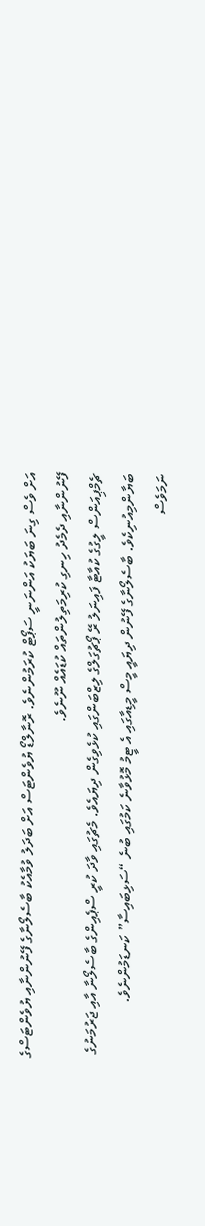އަށް ވެސް ގިނަ ބަޔަކު އަންނަނީ ސަޕޯޓް ކުރަމުންނެވެ. ރޮނާލްޑޯ ޔުވެންޓަސް އަށް ބަދަލު ވުމާއެކު ބާސެލޯނާގެ ފޭނުންނާއި ޔުވެންޓަސްގެ ފޭނުންނާއި ދެމެދު ހިނގި ކުރިމަތިލުންތައް ކުޑައެއް ނޫނެވެ.
ޗެމްޕިއަންސް ލީގުގެ ކުއާޓާ ފައިނަލު ރޭ ޕޯޗުގަލްގެ ލިޒްބަންގައި ކުޅެވިގެން ދިޔައެވެ. މެޗުގައި ވާދަ ކުރީ ސްޕެއިންގެ ބާސެލޯނާ އާއި ޖަރުމަނުގެ ބަޔާންމިއުނިކެވެ. ބާސެލޯނާގެ ފޭނުން ދިޔައީ މީސް މީޑިއާގައި އެ ޓީމު މޮޅުވާނެ ކަމުގައި ބުނެ “ސަޅިބައިސާ” ކަނޑަމުންނެވެ.
ނަމަވެސް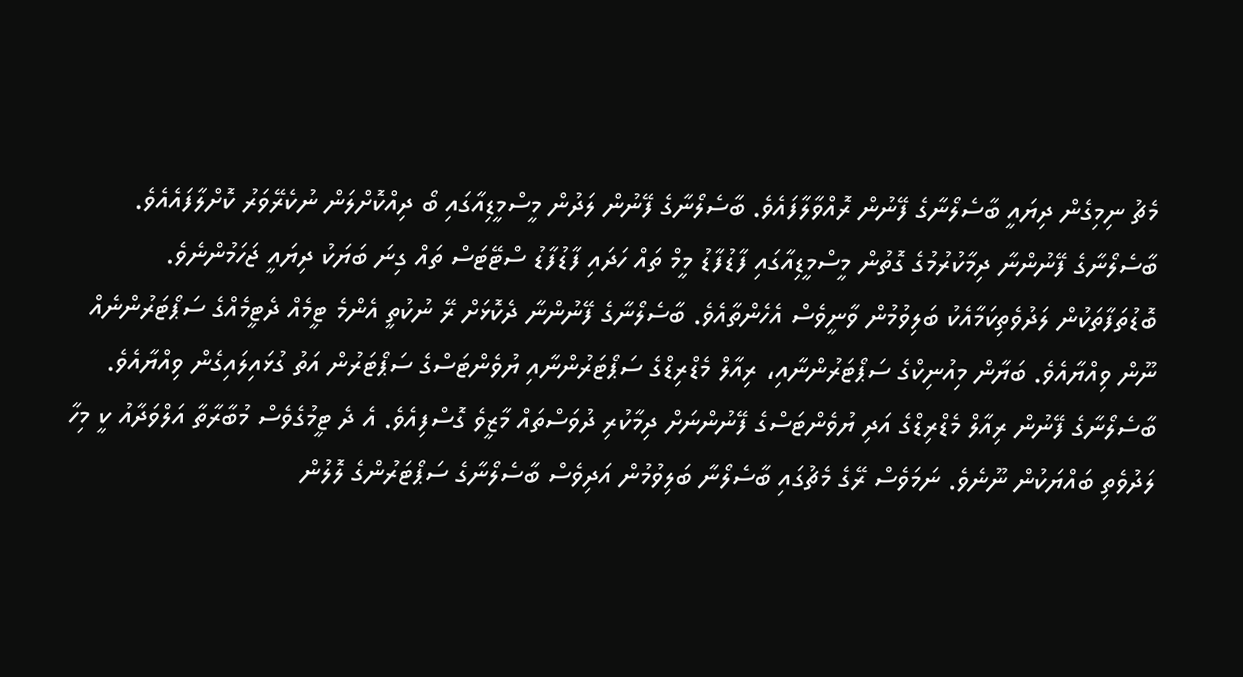މެޗު ނިމިގެން ދިޔައީ ބާސެލޯނާގެ ފޭނުން ރޮއްވާލާފައެވެ. ބާސެލޯނާގެ ފޭނުން ލަދުން މީސްމީޑިއާގައި ބޯ ދިއްކޮށްލަން ނުކެރޭވަރު ކޮށްލާފައެއެވެ. ބާސެލޯނާގެ ފޭނުންނާ ދިމާކުރުމުގެ ގޮތުން މީސްމީޑިއާގައި ފާޑުފާޑު މީމް ތައް ހަދައި ފާޑުފާޑު ސްޓޭޓަސް ތައް ގިނަ ބަޔަކު ދިޔައީ ޖަހަމުންނެވެ.
ބޮޑުތަފާތަކުން ލަދުވެތިކަމާއެކު ބަލިވުމުން ވާނީވެސް އެހެންތާއެވެ. ބާސެލޯނާގެ ފޭނުންނާ ދެކޮޅަށް ރޭ ނުކުތީ އެންމެ ޓީމެއް ދެޓީމެއްގެ ސަޕޯޓަރުންނެއް ނޫން ވިއްޔާއެވެ. ބަޔާން މިއުނިކްގެ ސަޕޯޓަރުންނާއި، ރިއާލް މެޑްރިޑްގެ ސަޕޯޓަރުންނާއި ޔުވެންޓަސްގެ ސަޕޯޓަރުން އަތު ގުޅައިލައިގެން ވިއްޔާއެވެ.
ބާސެލޯނާގެ ފޭނުން ރިއާލް މެޑްރިޑްގެ އަދި ޔުވެންޓަސްގެ ފޭނުންނަށް ދިމާކުރި ދުވަސްތައް މާޒީވެ ގޮސްފިއެވެ. އެ ދެ ޓީމުގެވެސް މުބާރާތާ އަލްވަދާއު ކީ މިހާ ލަދުވެތި ބައްޔަކުން ނޫނެވެ. ނަމަވެސް ރޭގެ މެޗުގައި ބާސެލޯނާ ބަލިވުމުން އަދިވެސް ބާސެލޯނާގެ ސަޕޯޓަރުންގެ ލޮލުން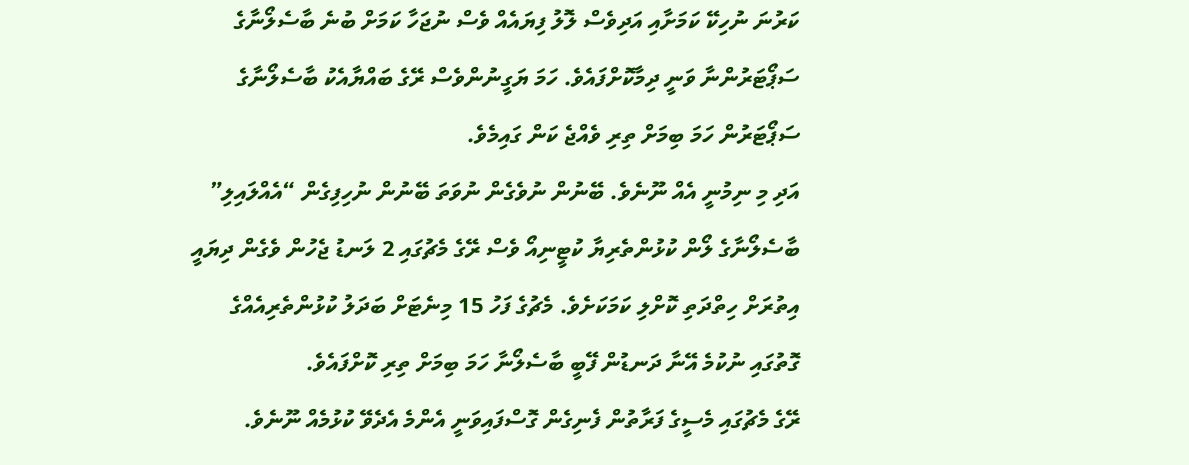ކަރުނަ ނުހިކޭ ކަމަށާއި އަދިވެސް ލޮލު ފިޔައެއް ވެސް ނުޖަހާ ކަމަށް ބުނެ ބާސެލޯނާގެ ސަޕޯޓަރުންނާ ވަނީ ދިމާކޮށްފައެވެ. ހަމަ ޔަގީނުންވެސް ރޭގެ ބައްޔާއެކު ބާސެލޯނާގެ ސަޕޯޓަރުން ހަމަ ބިމަށް ތިރި ވެއްޖެ ކަން ގައިމެވެ.
އަދި މި ނިމުނީ އެއް ނޫނެވެ. ބޭނުން ނުވެގެން ނުވަތަ ބޭނުން ނުހިފިގެން “އެއްލައިލި” ބާސެލޯނާގެ ލޯން ކުޅުންތެރިޔާ ކުޓީނިއޯ ވެސް ރޭގެ މެޗުގައި 2 ލަނޑު ޖެހުން ވެގެން ދިޔައީ އިތުރަށް ހިތްދަތި ކޮށްލި ކަމަކަށެވެ. މެޗުގެ ފަހު 15 މިނެޓަށް ބަދަލު ކުޅުންތެރިއެއްގެ ގޮތުގައި ނުކުމެ އޭނާ ދަނޑުން ފޭބީ ބާސެލޯނާ ހަމަ ބިމަށް ތިރި ކޮށްފައެވެ.
ރޭގެ މެޗުގައި މެސީގެ ފަރާތުން ފެނިގެން ގޮސްފައިވަނީ އެންމެ އެދެވޭ ކުޅުމެއް ނޫނެވެ.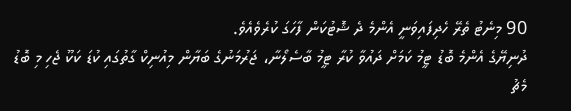90 މިނެޓު ތެރޭ ހެދިފައިވަނީ އެންމެ ދެ ޝޮޓުކަން ފާހަގަ ކުރެވެއެވެ.
ދުނިޔޭގެ އެންމެ ބޮޑު ޓީމު ކަމަށް ދައުވާ ކުރާ ޓީމު ބާސެލޯނާ، ޖަރުމަނުގެ ބަޔާން މިއުނިކް ގާތުގައި ކުޑަ ކަކޫ ޖެހި މި ބޮޑު މެޗު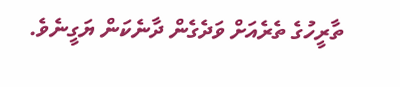ތާރީހުގެ ތެރެއަށް ވަދެގެން ދާނެކަން ޔަގީނެވެ.